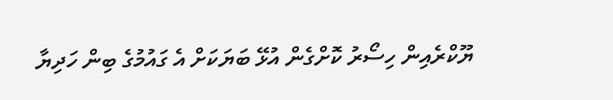ޔޫކްރެއިން ހިސޯރު ކޮށްގެން އުޅޭ ބަޔަކަށް އެ ގައުމުގެ ބިން ހަދިޔާ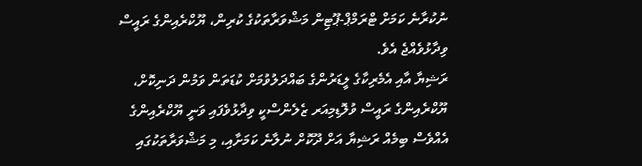ނުކުރާނެ ކަމަށް ޓްރަމްޕް-ޕޫޓިން މަޝްވަރާތަކުގެ ކުރިން، ޔޫކްރެއިންގެ ރައީސް ވިދާޅުވެއްޖެ އެވެ.
ރަޝިޔާ އާއި އެމެރިކާގެ ލީޑަރުންގެ ބައްދަލުވުމަށް ކުޑަތަން ވަމުން ދަނިކޮށް، ޔޫކްރެއިންގެ ރައީސް ވުލޮޑިމިއަރ ޒެލެންސްކީ ވިދާޅުވެފައި ވަނީ ޔޫކްރެއިންގެ އެއްވެސް ބިމެއް ރަޝިޔާ އަށް ދޫކޮށް ނުލާނެ ކަމަށާއި، މި މަޝްވަރާތަކުގައި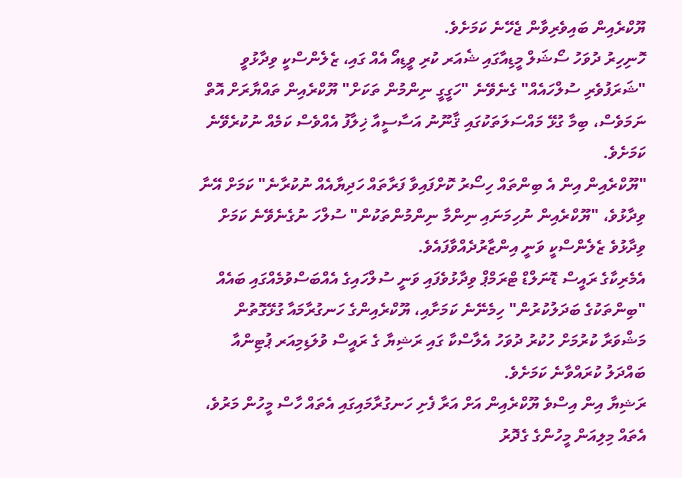ޔޫކްރެއިން ބައިވެރިވާން ޖެހޭނެ ކަމަށެވެ.
ހޮނިހިރު ދުވަހު ސޯޝަލް މީޑިއާގައި ޝެއަރ ކުރި ވީޑިއޯ އެއް ގައި، ޒެލެންސްކީ ވިދާޅުވީ "ޝަރަފުވެރި ސުލްހައެއް" ގެނެވޭނެ "ހަގީގީ ނިންމުން ތަކަށް" ޔޫކްރެއިން ތައްޔާރަށް އޮތް ނަމަވެސް، ބިމާ ގުޅޭ މައްސަލަތަކުގައި ޤާނޫނު އަސާސީއާ ޚިލާފު އެއްވެސް ކަމެއް ނުކުރެވޭނެ ކަމަށެވެ.
"ޔޫކްރެއިން އިން އެ ބިންތައް ހިސޯރު ކޮށްފައިވާ ފަރާތައް ހަދިޔާއެއް ނުކުރާނެ" ކަމަށް އޭނާ ވިދާޅުވެ، "ޔޫކްރެއިން ނުހިމަނައި ނިންމާ ނިންމުންތަކުން" ސުލްހަ ނުގެނެވޭނެ ކަމަށް ވިދާޅުވެ ޒެލެންސްކީ ވަނީ އިންޒާރުދެއްވާފައެވެ.
އެމެރިކާގެ ރައީސް ޑޮނަލްޑް ޓްރަމްޕް ވިދާޅުވެފައި ވަނީ ސުލްހައިގެ އެއްބަސްވުމެއްގައި ބައެއް "ބިންތަކުގެ ބަދަލުކުރުން" ހިމެނޭނެ ކަމަށާއި، ޔޫކްރެއިންގެ ހަނގުރާމައާ ގުޅޭގޮތުން މަޝްވަރާ ކުރުމަށް ހުކުރު ދުވަހު އެލާސްކާ ގައި ރަޝިޔާ ގެ ރައީސް ވުލަޑިމިއަރ ޕުޓިންއާ ބައްދަލު ކުރައްވާނެ ކަމަށެވެ.
ރަޝިޔާ އިން އިސްވެ ޔޫކްރެއިން އަށް އަރާ ފެށި ހަނގުރާމައިގައި އެތައް ހާސް މީހުން މަރުވެ، އެތައް މިލިއަން މީހުންގެ ގެދޮރު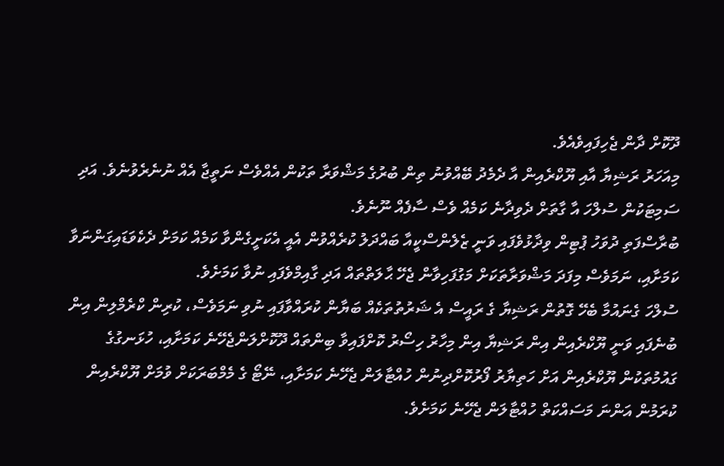ދޫކޮށް ދާން ޖެހިފައިވެއެވެ.
މިއަހަރު ރަޝިޔާ އާއި ޔޫކްރެއިން އާ ދެމެދު ބޭއްވުނު ތިން ބުރުގެ މަޝްވަރާ ތަކުން އެއްވެސް ނަތީޖާ އެއް ނުނެރެވުނެވެ. އަދި ސަމިޓަކުން ސުލްހަ އާ ގާތަށް ދެވިދާނެ ކަމެއް ވެސް ސާފެއް ނޫނެވެ.
ބުރާސްފަތި ދުވަހު ޕުޓިން ވިދާޅުވެފައި ވަނީ ޒެލެންސްކީއާ ބައްދަލު ކުރެއްވުން އެއީ އެކަށީގެންވާ ކަމެއް ކަމަށް ދެކެވަޑައިގަންނަވާ ކަމަށާއި، ނަމަވެސް މިފަދަ މަޝްވަރާތަކަށް މަގުފަހިވާން ޖެހޭ ޙާލަތްތައް އަދި ގާއިމްވެފައި ނުވާ ކަމަށެވެ.
ސުލްހަ ގެނައުމާ ބެހޭ ގޮތުން ރަޝިޔާ ގެ ރައީސް އެ ޝަރުތުތަކެއް ބަޔާން ކުރައްވާފައި ނުވި ނަމަވެސް، ކުރިން ކްރެމްލިން އިން ބުނެފައި ވަނީ ޔޫކްރެއިން އިން ރަޝިޔާ އިން މިހާރު ހިސޯރު ކޮށްފައިވާ ބިންތައް ދޫކޮށްލަންޖެހޭނެ ކަމަށާއި، ހުޅަނގުގެ ގައުމުތަކުން ޔޫކްރެއިން އަށް ހަތިޔާރު ފޯރުކޮށްދިނުން ހުއްޓާލަން ޖެހޭނެ ކަމަށާއި، ނޭޓޯ ގެ މެމްބަރަކަށް ވުމަށް ޔޫކްރެއިން ކުރަމުން އަންނަ މަސައްކަތް ހުއްޓާލަން ޖެހޭނެ ކަމަށެވެ.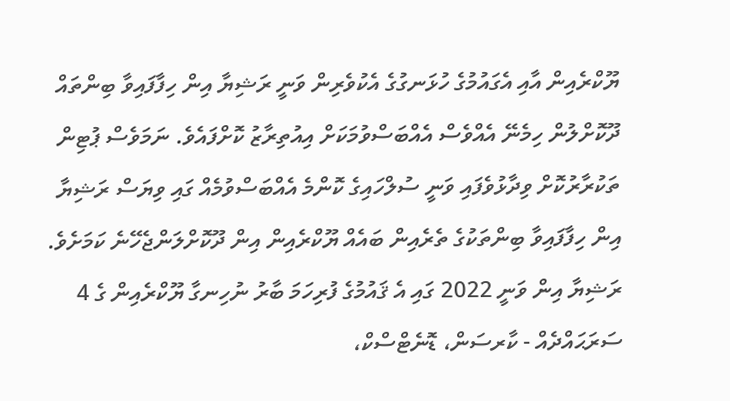ޔޫކްރެއިން އާއި އެގައުމުގެ ހުޅަނގުގެ އެކުވެރިން ވަނީ ރަޝިޔާ އިން ހިފާފައިވާ ބިންތައް ދޫކޮށްލުން ހިމެނޭ އެއްވެސް އެއްބަސްވުމަކަށް އިއުތިރާޒު ކޮށްފައެވެ. ނަމަވެސް ޕުޓިން ތަކުރާރުކޮށް ވިދާޅުވެފައި ވަނީ ސުލްހައިގެ ކޮންމެ އެއްބަސްވުމެއް ގައި ވިޔަސް ރަޝިޔާ އިން ހިފާފައިވާ ބިންތަކުގެ ތެރެއިން ބައެއް ޔޫކްރެއިން އިން ދޫކޮށްލަންޖެހޭނެ ކަމަށެވެ.
ރަޝިޔާ އިން ވަނީ 2022 ގައި އެ ޤައުމުގެ ފުރިހަމަ ބާރު ނުހިނގާ ޔޫކްރެއިން ގެ 4 ސަރަޙައްދެއް - ކާރސަން، ޑޮނެޓްސްކް،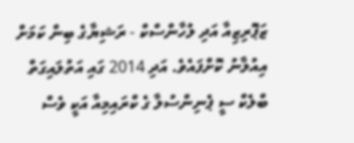ޒަޕޮރިޒިއާ އަދި ލުހާންސްކް - ރަޝިޔާގެ ބިން ކަމަށް އިއުލާނު ކޮށްފައެވެ. އަދި 2014 ގައި އަތުލައިގަތް ބްލެކް ސީ ޕެނިންސުލާ ގެ ކްރައިމިއާ އަކީ ވެސް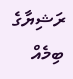ރަޝިޔާގެ ބިމެއް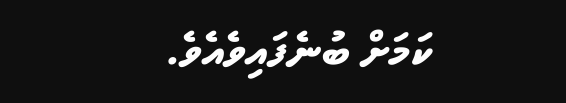ކަމަށް ބުނެފައިވެއެވެ.